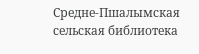Средне-Пшалымская сельская библиотека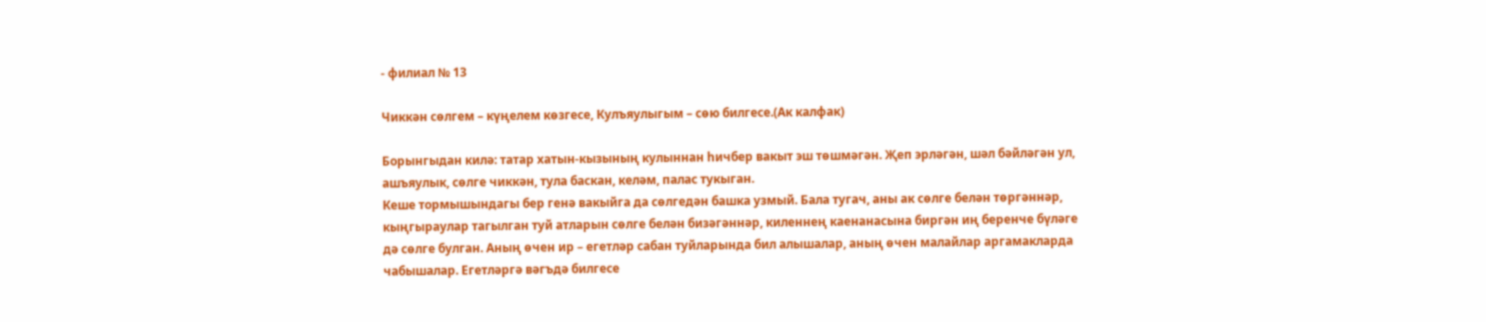- филиал № 13

Чиккән сөлгем – күңелем көзгесе, Кулъяулыгым – сөю билгесе.(Ак калфак)

Борынгыдан килә: татар хатын-кызының кулыннан һичбер вакыт эш төшмәгән. Җеп эрләгән, шәл бәйләгән ул, ашъяулык, сөлге чиккән, тула баскан, келәм, палас тукыган.
Кеше тормышындагы бер генә вакыйга да сөлгедән башка узмый. Бала тугач, аны ак сөлге белән төргәннәр, кыңгыраулар тагылган туй атларын сөлге белән бизәгәннәр, киленнең каенанасына биргән иң беренче бүләге дә сөлге булган. Аның өчен ир – егетләр сабан туйларында бил алышалар, аның өчен малайлар аргамакларда чабышалар. Егетләргә вәгъдә билгесе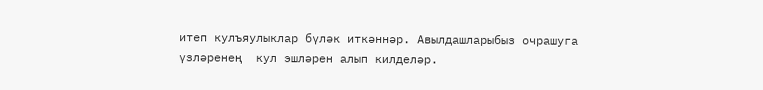итеп кулъяулыклар бүләк иткәннәр. Авылдашларыбыз очрашуга үзләренең  кул эшләрен алып килделәр.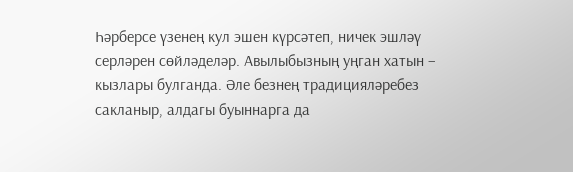Һәрберсе үзенең кул эшен күрсәтеп, ничек эшләү серләрен сөйләделәр. Авылыбызның уңган хатын – кызлары булганда. Әле безнең традицияләребез сакланыр, алдагы буыннарга да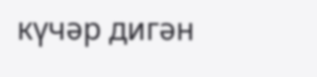күчәр дигән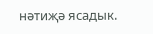нәтиҗә ясадык.